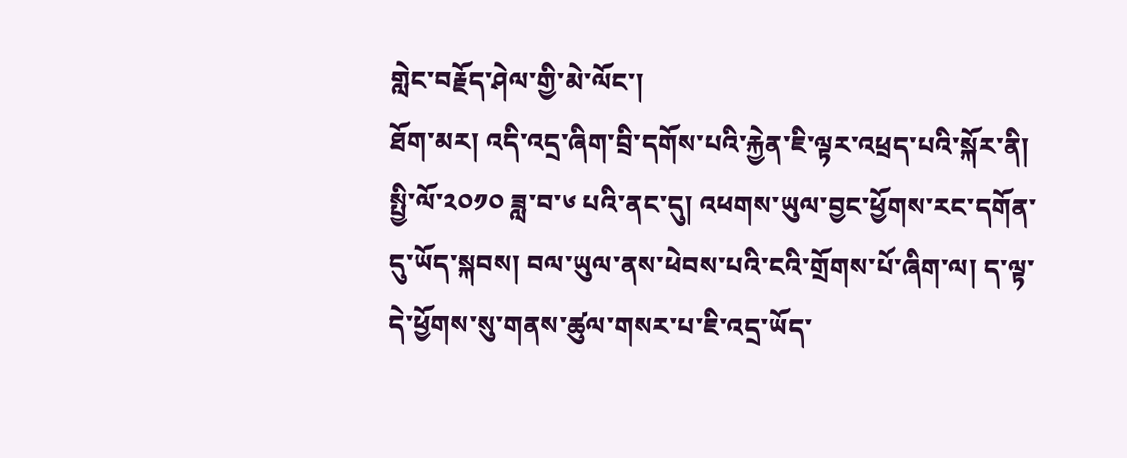གླེང་བརྗོད་ཤེལ་གྱི་མེ་ལོང་།
ཐོག་མར། འདི་འདྲ་ཞིག་བྲི་དགོས་པའི་རྐྱེན་ཇི་ལྟར་འཕྲད་པའི་སྐོར་ནི། སྤྱི་ལོ་༢༠༡༠ ཟླ་བ་༦ པའི་ནང་དུ། འཕགས་ཡུལ་བྱང་ཕྱོགས་རང་དགོན་དུ་ཡོད་སྐབས། བལ་ཡུལ་ནས་ཕེབས་པའི་ངའི་གྲོགས་པོ་ཞིག་ལ། ད་ལྟ་དེ་ཕྱོགས་སུ་གནས་ཚུལ་གསར་པ་ཇི་འདྲ་ཡོད་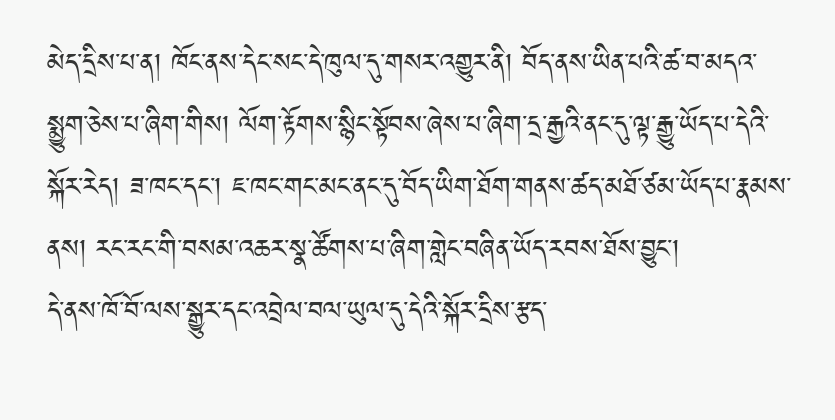མེད་དྲིས་པ་ན། ཁོང་ནས་དེང་སང་དེ་ཁུལ་དུ་གསར་འགྱུར་ནི། བོད་ནས་ཡིན་པའི་ཚ་བ་མདའ་སྨྱུག་ཅེས་པ་ཞིག་གིས། ལོག་རྟོགས་སྙིང་སྟོབས་ཞེས་པ་ཞིག་དྲ་རྒྱའི་ནང་དུ་ལྟ་རྒྱུ་ཡོད་པ་དེའི་སྐོར་རེད། ཟ་ཁང་དང་། ཇ་ཁང་གང་མང་ནང་དུ་བོད་ཡིག་ཐོག་གནས་ཚད་མཐོ་ཙམ་ཡོད་པ་རྣམས་ནས། རང་རང་གི་བསམ་འཆར་སྣ་ཚོགས་པ་ཞིག་གླེང་བཞིན་ཡོད་རབས་ཐོས་བྱུང་།
དེ་ནས་ཁོ་བོ་ལས་སྒྱུར་དང་འབྲེལ་བལ་ཡུལ་དུ་དེའི་སྐོར་དྲིས་རྩད་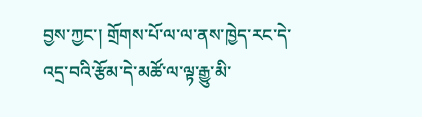བྱས་ཀྱང་། གྲོགས་པོ་ལ་ལ་ནས་ཁྱེད་རང་དེ་འདྲ་བའི་རྩོམ་དེ་མཚོ་ལ་ལྟ་རྒྱུ་མི་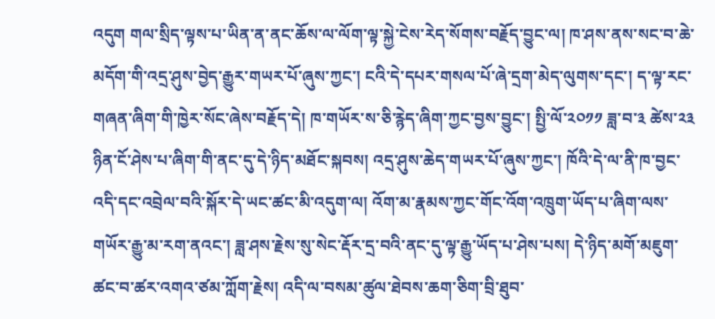འདུག གལ་སྲིད་ལྟས་པ་ཡིན་ན་ནང་ཆོས་ལ་ལོག་ལྟ་སྐྱེ་ངེས་རེད་སོགས་བརྗོད་བྱུང་ལ། ཁ་ཤས་ནས་སང་བ་ཆེ་མདོག་གི་འདྲ་ཤུས་བྱེད་རྒྱུར་གཡར་པོ་ཞུས་ཀྱང་། ངའི་དེ་དཔར་གསལ་པོ་ཞེ་དྲག་མེད་ལུགས་དང་། ད་ལྟ་རང་གཞན་ཞིག་གི་ཁྱེར་སོང་ཞེས་བརྗོད་དེ། ཁ་གཡོར་ས་ཅི་རྙེད་ཞིག་ཀྱང་བྱས་བྱུང་། སྤྱི་ལོ་༢༠༡༡ ཟླ་བ་༣ ཚེས་༢༣ ཉིན་ངོ་ཤེས་པ་ཞིག་གི་ནང་དུ་དེ་ཉིད་མཐོང་སྐབས། འདྲ་ཤུས་ཆེད་གཡར་པོ་ཞུས་ཀྱང་། ཁོའི་དེ་ལ་ནི་ཁ་བྱང་འདི་དང་འབྲེལ་བའི་སྐོར་དེ་ཡང་ཚང་མི་འདུག་ལ། འོག་མ་རྣམས་ཀྱང་གོང་འོག་འཁྲུག་ཡོད་པ་ཞིག་ལས་གཡོར་རྒྱུ་མ་རག་ནའང་། ཟླ་ཤས་རྗེས་སུ་སེང་རྡོར་དྲ་བའི་ནང་དུ་ལྟ་རྒྱུ་ཡོད་པ་ཤེས་པས། དེ་ཉིད་མགོ་མཇུག་ཚང་བ་ཚར་འགའ་ཙམ་ཀློག་རྗེས། འདི་ལ་བསམ་ཚུལ་ཐེབས་ཆག་ཅིག་བྲི་ཐུབ་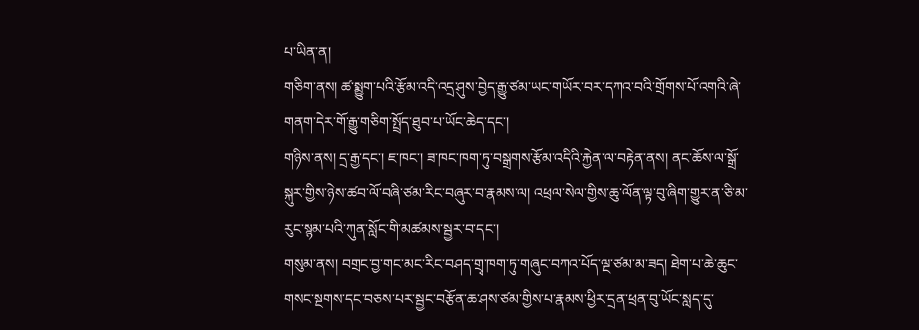པ་ཡིན་ན།
གཅིག་ནས། ཚ་སྨྱུག་པའི་རྩོམ་འདི་འདྲ་ཤུས་བྱེད་རྒྱུ་ཙམ་ཡང་གཡོར་བར་དཀའ་བའི་གྲོགས་པོ་འགའི་ཞེ་གནག་དེར་གོ་རྒྱུ་གཅིག་སྤྲོད་ཐུབ་པ་ཡོང་ཆེད་དང་།
གཉིས་ནས། དྲ་རྒྱ་དང་། ཇ་ཁང་། ཟ་ཁང་ཁག་ཏུ་བསྒྲགས་རྩོམ་འདིའི་རྐྱེན་ལ་བརྟེན་ནས། ནང་ཆོས་ལ་སྒྲོ་སྐུར་གྱིས་ཉེས་ཚབ་ལོ་བཞི་ཙམ་རིང་བཞུར་བ་རྣམས་ལ། འཕྲལ་སེལ་གྱིས་ཆུ་ལོན་ལྟ་བུ་ཞིག་གྱུར་ན་ཅི་མ་རུང་སྙམ་པའི་ཀུན་སློང་གི་མཚམས་སྦྱར་བ་དང་།
གསུམ་ནས། བགྲང་བྱ་གང་མང་རིང་བཤད་གྲྭ་ཁག་ཏུ་གཞུང་བཀའ་པོད་ལྔ་ཙམ་མ་ཟད། ཐེག་པ་ཆེ་ཆུང་གསང་སྔགས་དང་བཅས་པར་སྦྱང་བརྩོན་ཆ་ཤས་ཙམ་གྱིས་པ་རྣམས་ཕྱིར་དྲན་ཕྲན་བུ་ཡོང་སླད་དུ་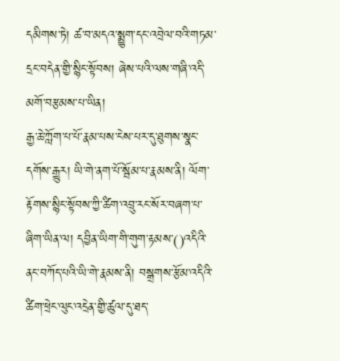དམིགས་ཏེ། ཚ་བ་མདའ་སྨྱུག་དང་འབྲེལ་བའི་གཏམ་དྲང་བདེན་གྱི་སྙིང་སྟོབས། ཞེས་པའི་ལས་གཞི་འདི་མགོ་བརྩམས་པ་ཡིན།
རྒྱ་ཆེ་ཀློག་པ་པོ་རྣམ་པས་ངེས་པར་དུ་ཐུགས་སྣང་དགོས་རྒྱུར། ཡི་གེ་ནག་པོ་སྦོམ་པ་རྣམས་ནི། ལོག་རྟོགས་སྙིང་སྟོབས་ཀྱི་ཚིག་འབྲུ་རང་སོར་བཞག་པ་ཞིག་ཡིན་ལ། དབྱིན་ཡིག་གི་གུག་རྟམས་()འདིའི་ནང་བཀོད་པའི་ཡི་གེ་རྣམས་ནི། བསྒྲགས་རྩོམ་འདིའི་ཚིག་ཕྲེང་ལུང་འདྲེན་གྱི་ཚུལ་དུ་ཐད་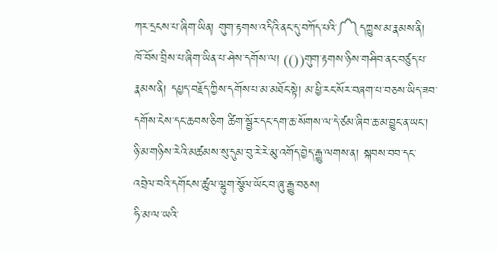ཀར་དྲངས་པ་ཞིག་ཡིན། གུག་རྟགས་འདིའི་ནང་དུ་བཀོད་པའི་༼༽དཀྱུས་མ་རྣམས་ནི། ཁོ་བོས་བྲིས་པ་ཞིག་ཡིན་པ་ཤེས་དགོས་ལ། (())གུག་རྟགས་ཉིས་གཤིབ་ནང་བཙུད་པ་རྣམས་ནི། དཔྱད་བརྗོད་ཀྱིས་དགོས་པ་མ་མཐོང་སྟེ། མ་ཕྱི་རང་སོར་བཞག་པ་བཅས་ཡིད་ཟབ་དགོས་ངེས་དང་ཆབས་ཅིག ཚིག་སྦྱོར་དང་དག་ཆ་སོགས་ལ་དེ་ཙམ་ཞིབ་ཆ་མ་བྱུང་ན་ཡང་། ཉི་མ་གཉིས་རེའི་མཚམས་སུ་དུམ་བུ་རེ་རེ་མུ་འགོད་བྱེད་རྒྱུ་ལགས་ན། སྐབས་བབ་དང་འབྲེལ་བའི་དགོངས་ཚུལ་ལྷུག་སྩོལ་ཡོང་བ་ཞུ་རྒྱུ་བཅས།
ཧི་མ་ལ་ཡའི་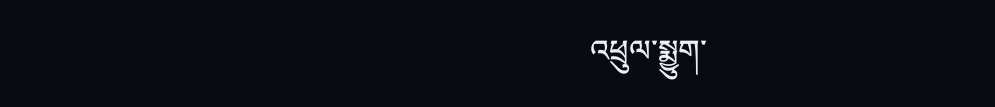འཕྲུལ་སྨྱུག་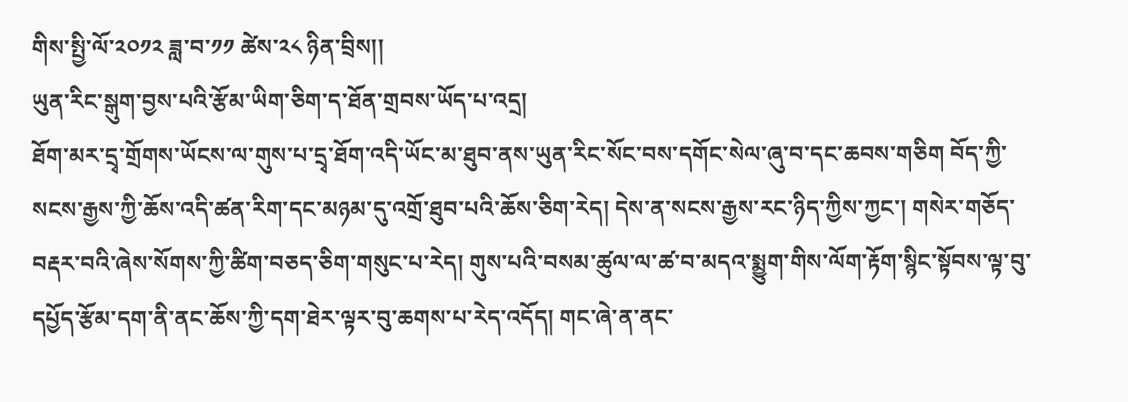གིས་སྤྱི་ལོ་༢༠༡༢ ཟླ་བ་༡༡ ཚེས་༢༨ ཉིན་བྲིས།།
ཡུན་རིང་སྒུག་བྱས་པའི་རྩོམ་ཡིག་ཅིག་ད་ཐོན་གྲབས་ཡོད་པ་འདྲ།
ཐོག་མར་དྲྭ་གྲོགས་ཡོངས་ལ་གུས་པ་དྲྭ་ཐོག་འདི་ཡོང་མ་ཐུབ་ནས་ཡུན་རིང་སོང་བས་དགོང་སེལ་ཞུ་བ་དང་ཆབས་གཅིག བོད་ཀྱི་སངས་རྒྱས་ཀྱི་ཆོས་འདི་ཚན་རིག་དང་མཉམ་དུ་འགྲོ་ཐུབ་པའི་ཆོས་ཅིག་རེད། དེས་ན་སངས་རྒྱས་རང་ཉིད་ཀྱིས་ཀྱང་། གསེར་གཅོད་བརྡར་བའི་ཞེས་སོགས་ཀྱི་ཚིག་བཅད་ཅིག་གསུང་པ་རེད། གུས་པའི་བསམ་ཚུལ་ལ་ཚ་བ་མདའ་སྨྱུག་གིས་ལོག་རྟོག་སྙིང་སྟོབས་ལྟ་བུ་དཔྱོད་རྩོམ་དག་ནི་ནང་ཆོས་ཀྱི་དག་ཐེར་ལྟར་བུ་ཆགས་པ་རེད་འདོད། གང་ཞེ་ན་ནང་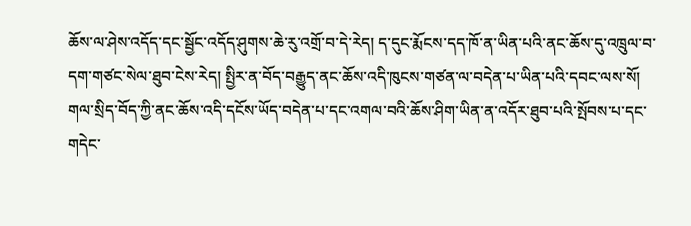ཆོས་ལ་ཤེས་འདོད་དང་སྦྱོང་འདོད་ཤུགས་ཆེ་རུ་འགྲོ་བ་དེ་རེད། ད་དུང་རྨོངས་དད་ཁོ་ན་ཡིན་པའི་ནང་ཆོས་དུ་འཁྲུལ་བ་དག་གཙང་སེལ་ཐུབ་ངེས་རེད། སྤྱིར་ན་བོད་བརྒྱུད་ནང་ཆོས་འདི་ཁུངས་གཙན་ལ་བདེན་པ་ཡིན་པའི་དབང་ལས་སོ།
གལ་སྲིད་བོད་ཀྱི་ནང་ཆོས་འདི་དངོས་ཡོད་བདེན་པ་དང་འགལ་བའི་ཆོས་ཤིག་ཡིན་ན་འདོར་ཐུབ་པའི་སྤོབས་པ་དང་གདེང་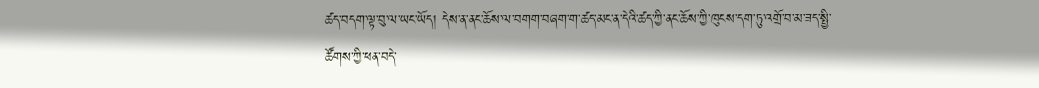ཚད་བདག་ལྟ་བུ་ལ་ཡང་ཡོད། དེས་ན་ནང་ཆོས་ལ་བགག་བཞག་ག་ཚད་མང་ན་དེའི་ཚད་ཀྱི་ནང་ཆོས་ཀྱི་ཁུངས་དག་ཏུ་འགྲོ་བ་མ་ཟད་སྤྱི་ཚོགས་ཀྱི་ཕན་བདེ་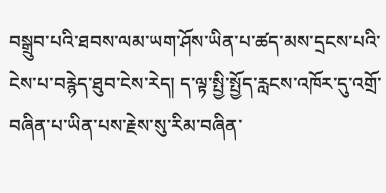བསྒྲུབ་པའི་ཐབས་ལམ་ཡག་ཤོས་ཡིན་པ་ཚད་མས་དྲངས་པའི་ངེས་པ་བརྙེད་ཐུབ་ངེས་རེད། ད་ལྟ་སྤྱི་སྤྱོད་རླངས་འཁོར་དུ་འགྲོ་བཞིན་པ་ཡིན་པས་རྗེས་སུ་རིམ་བཞིན་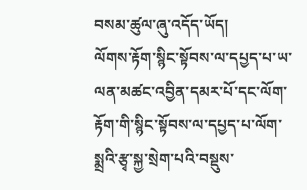བསམ་ཚུལ་ཞུ་འདོད་ཡོད།
ལོགས་རྟོག་སྙིང་སྟོབས་ལ་དཔྱད་པ་ཡ་ལན་མཚང་འབྱིན་དམར་པོ་དང་ལོག་རྟོག་གི་སྙིང་སྟོབས་ལ་དཔྱད་པ་ལོག་སྨྲའི་རྩྭ་སྐྱ་སྲེག་པའི་བསྡུས་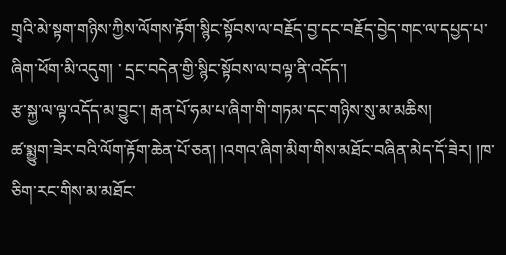གྲྭའི་མེ་སྟག་གཉིས་ཀྱིས་ལོགས་རྟོག་སྙིང་སྟོབས་ལ་བརྗོད་བྱ་དང་བརྗོད་བྱེད་གང་ལ་དཔྱད་པ་ཞིག་ཕོག་མི་འདུག། ་ དྲང་བདེན་གྱི་སྙིང་སྟོབས་ལ་བལྟ་ནི་འདོད་།
རྩ་སྐྱ་ལ་ལྟ་འདོད་མ་བྱུང་། རྒན་པོ་ཧམ་པ་ཞིག་གི་གཏམ་དང་གཉིས་སུ་མ་མཆིས།
ཚ་སྨྱུག་ཟེར་བའི་ལོག་རྟོག་ཆེན་པོ་ཅན། །འགའ་ཞིག་མིག་གིས་མཐོང་བཞིན་མེད་དོ་ཟེར། །ཁ་ཅིག་རང་གིས་མ་མཐོང་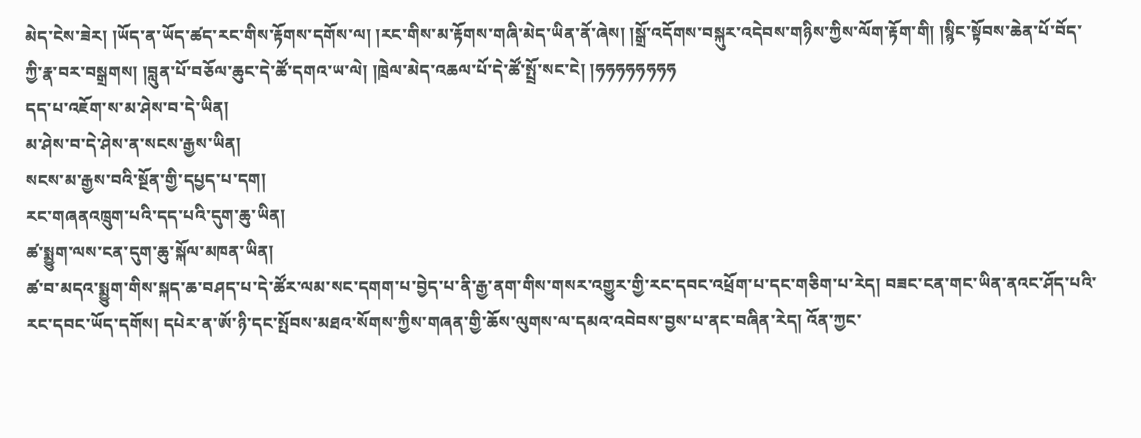མེད་ངེས་ཟེར། །ཡོད་ན་ཡོད་ཚད་རང་གིས་རྟོགས་དགོས་ལ། །རང་གིས་མ་རྟོགས་གཞི་མེད་ཡིན་ནོ་ཞེས། །སྒྲོ་འདོགས་བསྐུར་འདེབས་གཉིས་ཀྱིས་ལོག་རྟོག་གི། །སྙིང་སྟོབས་ཆེན་པོ་བོད་ཀྱི་རྣ་བར་བསྒྲགས། །བླུན་པོ་བཅོལ་ཆུང་དེ་ཚོ་དགའ་ཡ་ལེ། །ཁྲེལ་མེད་འཆལ་པོ་དེ་ཚོ་སྤྲོ་སང་ངེ། །ཧཧཧཧཧཧཧཧ
དད་པ་འཇོག་ས་མ་ཤེས་བ་དེ་ཡིན།
མ་ཤེས་བ་དེ་ཤེས་ན་སངས་རྒྱས་ཡིན།
སངས་མ་རྒྱས་བའི་སྔོན་གྱི་དཔྱད་པ་དག།
རང་གཞནའཁྲུག་པའི་དད་པའི་དུག་ཆུ་ཡིན།
ཚ་སྨྱུག་ལས་ངན་དུག་ཆུ་སྐོལ་མཁན་ཡིན།
ཚ་བ་མདའ་སྨྱུག་གིས་སྐད་ཆ་བཤད་པ་དེ་ཚོར་ལམ་སང་དགག་པ་བྱེད་པ་ནི་རྒྱ་ནག་གིས་གསར་འགྱུར་གྱི་རང་དབང་འཕྲོག་པ་དང་གཅིག་པ་རེད། བཟང་ངན་གང་ཡིན་ནའང་ཤོད་པའི་རང་དབང་ཡོད་དགོས། དཔེར་ན་ཨོ་ཉི་དང་སྤོབས་མཐའ་སོགས་ཀྱིས་གཞན་གྱི་ཆོས་ལུགས་ལ་དམའ་འབེབས་བྱས་པ་ནང་བཞིན་རེད། འོན་ཀྱང་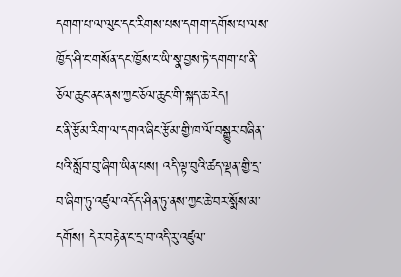དགག་པ་ལ་ལུང་དང་རིགས་པས་དགག་དགོས་པ་ལས་ཁྱོད་ཤི་ང་གསོན་དང་ཁྱོས་ང་ཡི་སྣ་བྱས་ཏེ་དགག་པ་ནི་ཅོལ་ཆུང་ནང་ནས་ཀྱང་ཅོལ་ཆུང་གི་སྐད་ཆ་རེད།
ང་ནི་རྩོམ་རིག་ལ་དགའ་ཞིང་རྩོམ་གྱི་ཁ་ལོ་བསྒྱུར་བཞིན་པའི་སློབ་བུ་ཞིག་ཡིན་པས། འདི་ལྟ་བུའི་ཚད་ལྡན་གྱི་དྲ་བ་ཞིག་ཏུ་འཛུལ་འདོད་ཤིན་ཏུ་ནས་ཀྱང་ཆེ་བར་སྨོས་མ་དགོས། དེར་བརྟེན་ང་དྲ་བ་འདི་རུ་འཛུལ་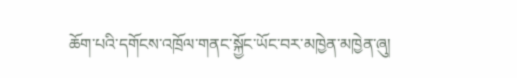ཆོག་པའི་དགོངས་འཁྲོལ་གནང་སྐྱོང་ཡོང་བར་མཁྱེན་མཁྱེན་ཞུ།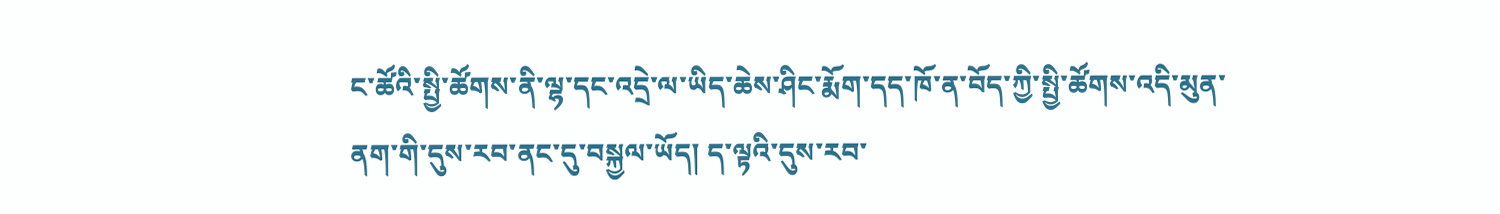ང་ཚོའི་སྤྱི་ཚོགས་ནི་ལྷ་དང་འདྲེ་ལ་ཡིད་ཆེས་ཤིང་རྨོག་དད་ཁོ་ན་བོད་ཀྱི་སྤྱི་ཚོགས་འདི་མུན་ནག་གི་དུས་རབ་ནང་དུ་བསྐྱལ་ཡོད། ད་ལྟའི་དུས་རབ་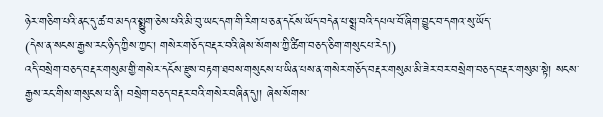ཉེར་གཅིག་པའི་ནང་དུ་ཚ་བ་མདའ་སྨྱུག་ཅེས་པའི་མི་བུ་ཡང་དག་གི་རིག་པ་ཅན་དངོས་ཡོད་བདེན་པ་སྨྲ་བའི་དཔལ་བོ་ཞིག་བྱུང་བ་དགའ་སུ་ཡོད་
(དེས་ན་སངས་རྒྱས་རང་ཉིད་ཀྱིས་ཀྱང་། གསེར་གཅོད་བརྡར་བའི་ཞེས་སོགས་ཀྱི་ཚིག་བཅད་ཅིག་གསུང་པ་རེད།)
འདི་བསྲེག་བཅད་བརྡར་གསུམ་གྱི་གསེར་དངོས་རྫུས་བརྟག་ཐབས་གསུངས་པ་ཡིན་པས་ན་གསེར་གཅོད་བརྡར་གསུམ་མི་ཟེར་བར་བསྲེག་བཅད་བརྡར་གསུམ་སྟེ། སངས་རྒྱས་རང་གིས་གསུངས་པ་ནི། བསྲེག་བཅད་བརྡར་བའི་གསེར་བཞིན་དུ།། ཞེས་སོགས་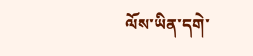ལོས་ཡིན་དགེ་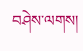བཤེས་ལགས།